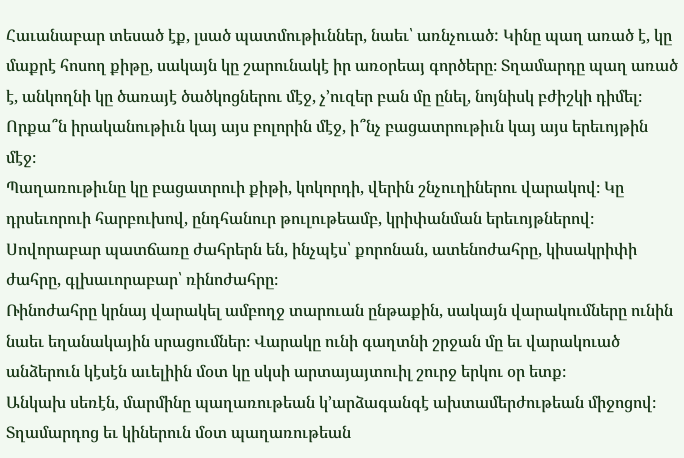Հաւանաբար տեսած էք, լսած պատմութիւններ, նաեւ՝ առնչուած: Կինը պաղ առած է, կը մաքրէ հոսող քիթը, սակայն կը շարունակէ իր առօրեայ գործերը։ Տղամարդը պաղ առած է, անկողնի կը ծառայէ ծածկոցներու մէջ, չ’ուզեր բան մը ընել, նոյնիսկ բժիշկի դիմել։ Որքա՞ն իրականութիւն կայ այս բոլորին մէջ, ի՞նչ բացատրութիւն կայ այս երեւոյթին մէջ։
Պաղառութիւնը կը բացատրուի քիթի, կոկորդի, վերին շնչուղիներու վարակով։ Կը դրսեւորուի հարբուխով, ընդհանուր թուլութեամբ, կրիփանման երեւոյթներով։ Սովորաբար պատճառը ժահրերն են, ինչպէս՝ քորոնան, ատենոժահրը, կիսակրիփի ժահրը, գլխաւորաբար՝ ռինոժահրը։
Ռինոժահրը կրնայ վարակել ամբողջ տարուան ընթաքին, սակայն վարակումները ունին նաեւ եղանակային սրացումներ։ Վարակը ունի գաղտնի շրջան մը եւ վարակուած անձերուն կէսէն աւելիին մօտ կը սկսի արտայայտուիլ շուրջ երկու օր ետք։
Անկախ սեռէն, մարմինը պաղառութեան կ’արձագանգէ ախտամերժութեան միջոցով։ Տղամարդոց եւ կիներուն մօտ պաղառութեան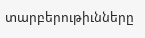տարբերութիւնները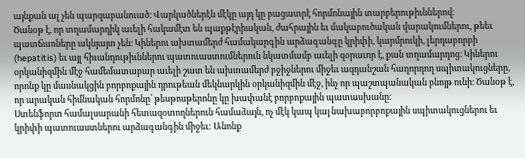այնքան ալ չեն պարզաբանուած։ Վարկածներէն մէկը այդ կը բացատրէ հորմոնային տարբերութիւններով։
Ծանօթ է, որ տղամարդիկ աւելի հակամէտ են պաքթէրիական, ժահրային եւ մակաբուծական վարակումներու, թեեւ պատճառները ակնյայտ չեն։ Կիներու ախտամերժ համակարգին արձագանգը կրիփի, կարմրուկի, լերդաբորբի (hepatitis) եւ այլ հիւանդութիւններու պատուաստումներուն նկատմամբ աւելի զօրաւոր է, քան տղամարդոց։ Կիներու օրկանիզմին մէջ համեմատաբար աւելի շատ են ախտամերժ բջիջներու միջեւ ազդանշան հաղորդող սպիտակուցները, որոնք կը մասնակցին բորբոքային դրութեան մեկնարկին օրկանիզմին մէջ, ինչ որ պաշտպանական բնոյթ ունի։ Ծանօթ է, որ արական հիմնական հորմոնը՝ թեսթոսթերոնը կը խափանէ բորբոքային պատասխանը։
Ստենֆորտ համալսարանի հետազօտողներուն համաձայն, ոչ մէկ կապ կայ նախաբորբոքային սպիտակուցներու եւ կրիփի պատուաստներու արձագանգին միջեւ: Անոնք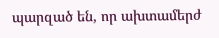պարզած են, որ ախտամերժ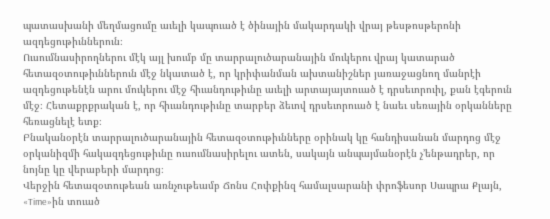պատասխանի մեղմացումը աւելի կապուած է ծինային մակարդակի վրայ թեսթոսթերոնի ազդեցութիւններուն։
Ուսումնասիրողներու մէկ այլ խումբ մը տարրալուծարանային մուկերու վրայ կատարած հետազօտութիւններուն մէջ նկատած է, որ կրիփանման ախտանիշներ յառաջացնող մանրէի ազդեցութենէն արու մուկերու մէջ հիւանդութիւնը աւելի արտայայտուած է դրսեւորուիլ, քան էգերուն մէջ։ Հետաքրքրական է, որ հիւանդութիւնը տարբեր ձեւով դրսեւորուած է նաեւ սեռային օրկանները հեռացնելէ ետք։
Բնականօրէն տարրալուծարանային հետազօտութիւնները օրինակ կը հանդիսանան մարդոց մէջ օրկանիզմի հակազդեցութիւնը ուսումնասիրելու ատեն, սակայն անպայմանօրէն չ’ենթադրեր, որ նոյնը կը վերաբերի մարդոց։
Վերջին հետազօտութեան առնչութեամբ Ճոնս Հոփքինզ համալսարանի փրոֆեսոր Սապրա Քլայն, «Time»ին տուած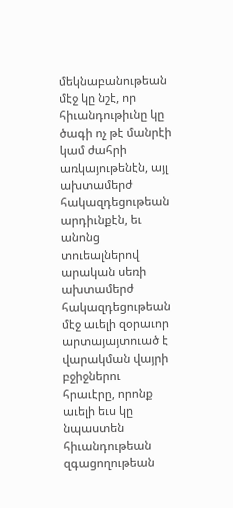մեկնաբանութեան մէջ կը նշէ, որ հիւանդութիւնը կը ծագի ոչ թէ մանրէի կամ ժահրի առկայութենէն, այլ ախտամերժ հակազդեցութեան արդիւնքէն, եւ անոնց տուեալներով արական սեռի ախտամերժ հակազդեցութեան մէջ աւելի զօրաւոր արտայայտուած է վարակման վայրի բջիջներու հրաւէրը, որոնք աւելի եւս կը նպաստեն հիւանդութեան զգացողութեան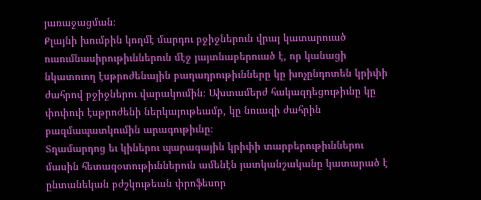յառաջացման։
Քլայնի խումբին կողմէ մարդու բջիջներուն վրայ կատարուած ուսումնասիրութիւններուն մէջ յայտնաբերուած է, որ կանացի նկատուող էսթրոժենային բաղադրութիւնները կը խոչընդոտեն կրիփի ժահրով բջիջներու վարակումին։ Ախտամերժ հակազդեցութիւնը կը փոփուի էսթրոժենի ներկայութեամբ, կը նուազի ժահրին բազմապատկումին արագութիւնը։
Տղամարդոց եւ կիներու պարագային կրիփի տարբերութիւններու մասին հետազօտութիւններուն ամենէն յատկանշականը կատարած է ընտանեկան բժշկութեան փրոֆեսոր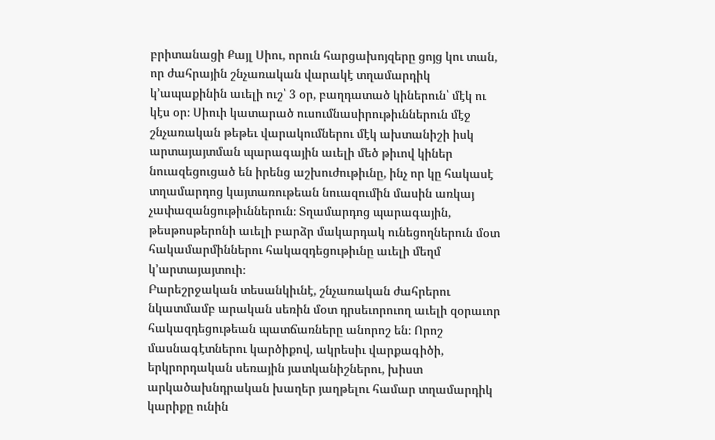բրիտանացի Քայլ Սիու, որուն հարցախոյզերը ցոյց կու տան, որ ժահրային շնչառական վարակէ տղամարդիկ կ’ապաքինին աւելի ուշ՝ 3 օր, բաղդատած կիներուն՝ մէկ ու կէս օր։ Սիուի կատարած ուսումնասիրութիւններուն մէջ շնչառական թեթեւ վարակումներու մէկ ախտանիշի իսկ արտայայտման պարագային աւելի մեծ թիւով կիներ նուազեցուցած են իրենց աշխուժութիւնը, ինչ որ կը հակասէ տղամարդոց կայտառութեան նուազումին մասին առկայ չափազանցութիւններուն։ Տղամարդոց պարագային, թեսթոսթերոնի աւելի բարձր մակարդակ ունեցողներուն մօտ հակամարմիններու հակազդեցութիւնը աւելի մեղմ կ’արտայայտուի։
Բարեշրջական տեսանկիւնէ, շնչառական ժահրերու նկատմամբ արական սեռին մօտ դրսեւորուող աւելի զօրաւոր հակազդեցութեան պատճառները անորոշ են։ Որոշ մասնագէտներու կարծիքով, ակրեսիւ վարքագիծի, երկրորդական սեռային յատկանիշներու, խիստ արկածախնդրական խաղեր յաղթելու համար տղամարդիկ կարիքը ունին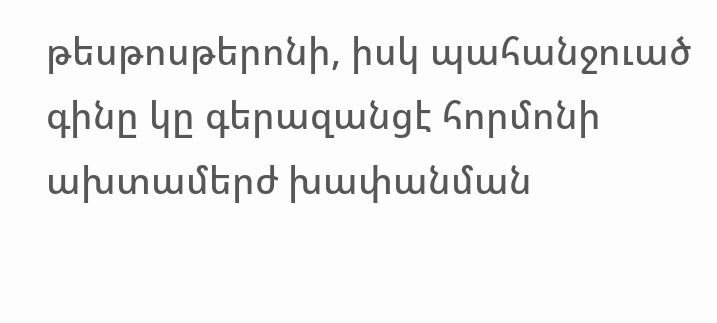թեսթոսթերոնի, իսկ պահանջուած գինը կը գերազանցէ հորմոնի ախտամերժ խափանման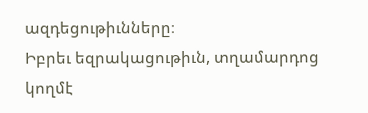ազդեցութիւնները։
Իբրեւ եզրակացութիւն, տղամարդոց կողմէ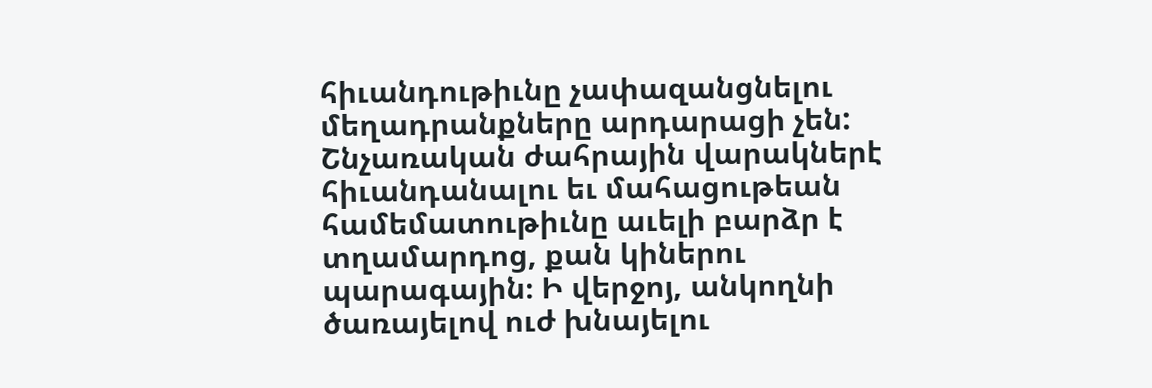հիւանդութիւնը չափազանցնելու մեղադրանքները արդարացի չեն: Շնչառական ժահրային վարակներէ հիւանդանալու եւ մահացութեան համեմատութիւնը աւելի բարձր է տղամարդոց, քան կիներու պարագային։ Ի վերջոյ, անկողնի ծառայելով ուժ խնայելու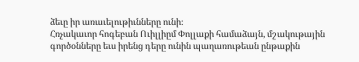ձեւը իր առաւելութիւնները ունի։
Հռչակաւոր հոգեբան Ուիլլիըմ Փոլլաքի համաձայն, մշակութային գործօնները եւս իրենց դերը ունին պաղառութեան ընթաքին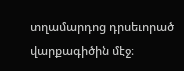տղամարդոց դրսեւորած վարքագիծին մէջ։